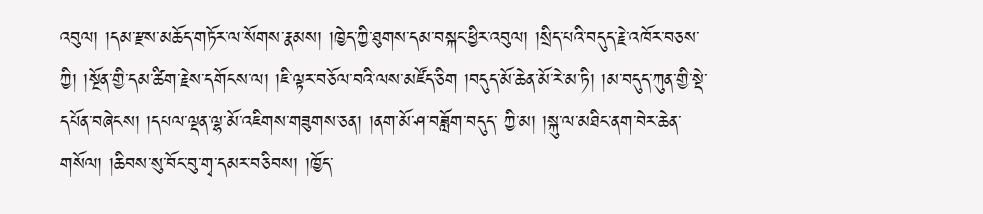འབུལ། །དམ་རྫས་མཆོད་གཏོར་ལ་སོགས་རྣམས། །ཁྱེད་ཀྱི་ཐུགས་དམ་བསྐང་ཕྱིར་འབུལ། །སྲིད་པའི་བདུད་རྗེ་འཁོར་བཅས་ཀྱི། །སྔོན་གྱི་དམ་ཚིག་རྗེས་དགོངས་ལ། །ཇི་ལྟར་བཅོལ་བའི་ལས་མཛོད་ཅིག །བདུད་མོ་ཆེན་མོ་རེ་མ་ཏི། །མ་བདུད་ཀུན་གྱི་སྡེ་དཔོན་བཞེངས། །དཔལ་ལྡན་ལྷ་མོ་འཇིགས་གཟུགས་ཅན། །ནག་མོ་ཤ་བཟློག་བདུད་ ཀྱི་མ། །སྐུ་ལ་མཐིང་ནག་བེར་ཆེན་གསོལ། །ཆིབས་སུ་བོང་བུ་གྭ་དམར་བཅིབས། །ཁྱོད་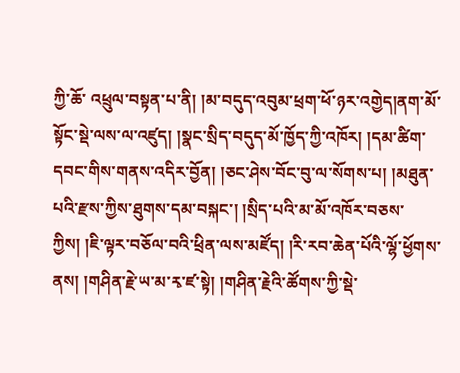ཀྱི་ཆོ་ འཕྲུལ་བསྟན་པ་ནི། །མ་བདུད་འབུམ་ཕྲག་ཕོ་ཉར་འགྱེད།ནག་མོ་སྟོང་སྡེ་ལས་ལ་འཛུད། །སྣང་སྲིད་བདུད་མོ་ཁྱོད་ཀྱི་འཁོར། །དམ་ཚིག་དབང་གིས་གནས་འདིར་བྱོན། །ཅང་ཤེས་བོང་བུ་ལ་སོགས་པ། །མཐུན་པའི་རྫས་ཀྱིས་ཐུགས་དམ་བསྐང་། །སྲིད་པའི་མ་མོ་འཁོར་བཅས་ཀྱིས། །ཇི་ལྟར་བཅོལ་བའི་ཕྲིན་ལས་མཛོད། །རི་རབ་ཆེན་པོའི་ལྷོ་ཕྱོགས་ནས། །གཤིན་རྗེ་ཡ་མ་རྭ་ཛ་སྟེ། །གཤིན་རྗེའི་ཚོགས་ཀྱི་སྡེ་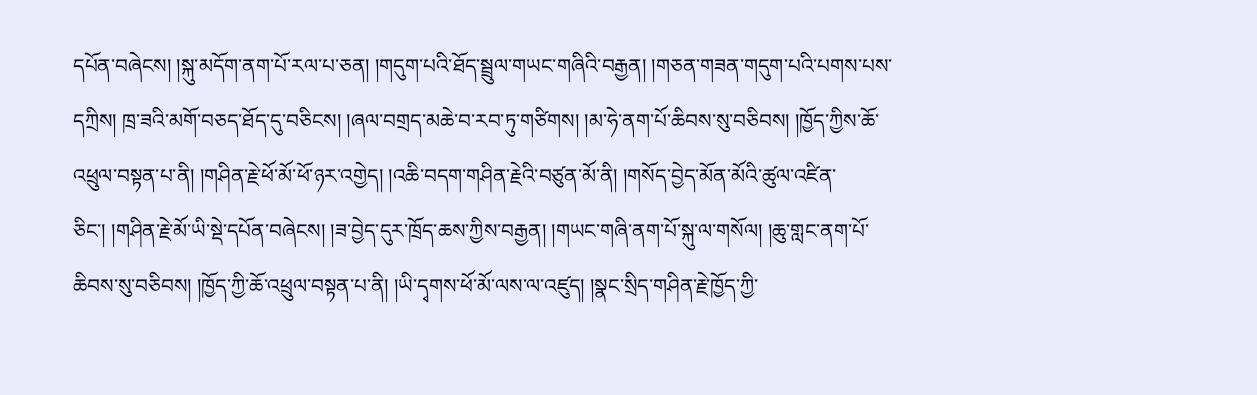དཔོན་བཞེངས། །སྐུ་མདོག་ནག་པོ་རལ་པ་ཅན། །གདུག་པའི་ཐོད་སྦྲུལ་གཡང་གཞིའི་བརྒྱན། །གཅན་གཟན་གདུག་པའི་པགས་པས་དཀྲིས། ཁྲ་ཟའི་མགོ་བཅད་ཐོད་དུ་བཅིངས། །ཞལ་བགྲད་མཆེ་བ་རབ་ཏུ་གཙིགས། །མ་ཧེ་ནག་པོ་ཆིབས་སུ་བཅིབས། །ཁྱོད་ཀྱིས་ཆོ་འཕྲུལ་བསྟན་པ་ནི། །གཤིན་རྗེ་ཕོ་མོ་ཕོ་ཉར་འགྱེད། །འཆི་བདག་གཤིན་རྗེའི་བཙུན་མོ་ནི། །གསོད་བྱེད་མོན་མོའི་ཚུལ་འཛིན་ཅིང་། །གཤིན་རྗེ་མོ་ཡི་སྡེ་དཔོན་བཞེངས། །ཟ་བྱེད་དུར་ཁྲོད་ཆས་ཀྱིས་བརྒྱན། །གཡང་གཞི་ནག་པོ་སྐུ་ལ་གསོལ། །ཆུ་གླང་ནག་པོ་ཆིབས་སུ་བཅིབས། །ཁྱོད་ཀྱི་ཆོ་འཕྲུལ་བསྟན་པ་ནི། །ཡི་དྭགས་ཕོ་མོ་ལས་ལ་འཛུད། །སྣང་སྲིད་གཤིན་རྗེ་ཁྱོད་ཀྱི་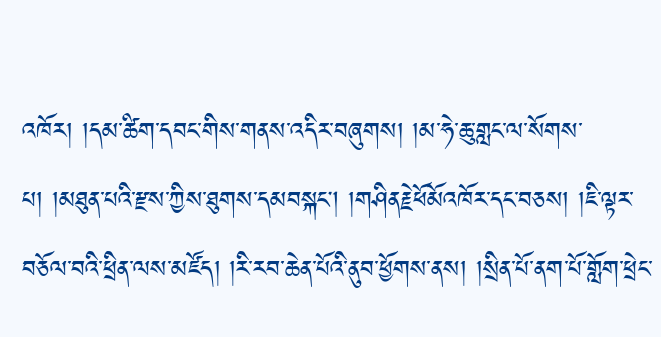འཁོར། །དམ་ཚིག་དབང་གིས་གནས་འདིར་བཞུགས། །མ་ཧེ་ཆུ་གླང་ལ་སོགས་པ། །མཐུན་པའི་རྫས་ཀྱིས་ཐུགས་དམབསྐང། །གཤིནརྗེཕོམོའཁོར་དང་བཅས། །ཇི་ལྟར་བཅོལ་བའི་ཕྲིན་ལས་མཛོད། །རི་རབ་ཆེན་པོའི་ནུབ་ཕྱོགས་ནས། །སྲིན་པོ་ནག་པོ་གློག་ཕྲེང་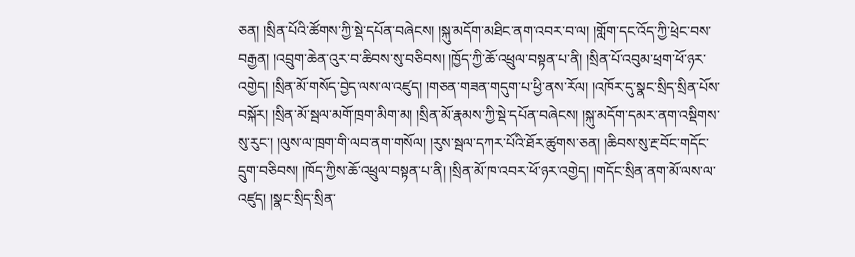ཅན། །སྲིན་པོའི་ཚོགས་ཀྱི་སྡེ་དཔོན་བཞེངས། །སྐུ་མདོག་མཐིང་ནག་འབར་བ་ལ། །གློག་དང་འོད་ཀྱི་ཕྲེང་བས་བརྒྱན། །འབྲུག་ཆེན་འུར་བ་ཆིབས་སུ་བཅིབས། །ཁྱོད་ཀྱི་ཆོ་འཕྲུལ་བསྟན་པ་ནི། །སྲིན་པོ་འབུམ་ཕྲག་ཕོ་ཉར་འགྱེད། །སྲིན་མོ་གསོད་བྱེད་ལས་ལ་འཛུད། །གཅན་གཟན་གདུག་པ་ཕྱི་ནས་རོལ། །འཁོར་དུ་སྣང་སྲིད་སྲིན་པོས་བསྐོར། །སྲིན་མོ་སྦལ་མགོ་ཁྲག་མིག་མ། །སྲིན་མོ་རྣམས་ཀྱི་སྡེ་དཔོན་བཞེངས། །སྐུ་མདོག་དམར་ནག་འསྡིགས་སུ་རུང་། །ལུས་ལ་ཁྲག་གི་ལབ་ནག་གསོལ། །རུས་སྦལ་དཀར་པོའི་ཐོར་ཚུགས་ཅན། །ཆིབས་སུ་རྔ་བོང་གདོང་དྲུག་བཅིབས། །ཁོད་ཀྱིས་ཆོ་འཕྲུལ་བསྟན་པ་ནི། །སྲིན་མོ་ཁ་འབར་ཕོ་ཉར་འགྱེད། །གདོང་སྲིན་ནག་མོ་ལས་ལ་འཛུད། །སྣང་སྲིད་སྲིན་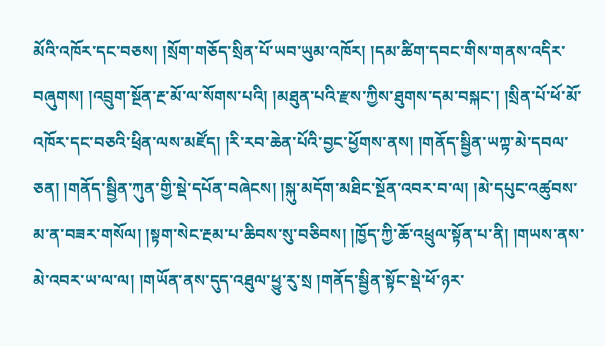མོའི་འཁོར་དང་བཅས། །སྲོག་གཅོད་སྲིན་པོ་ཡབ་ཡུམ་འཁོར། །དམ་ཚིག་དབང་གིས་གནས་འདིར་བཞུགས། །འབྲུག་སྔོན་རྔ་མོ་ལ་སོགས་པའི། །མཐུན་པའི་རྫས་ཀྱིས་ཐུགས་དམ་བསྐང་། །སྲིན་པོ་ཕོ་མོ་འཁོར་དང་བཅའི་ཕྲིན་ལས་མཛོད། །རི་རབ་ཆེན་པོའི་བྱང་ཕྱོགས་ནས། །གནོད་སྦྱིན་ཡཀྟ་མེ་དབལ་ཅན། །གནོད་སྦྱིན་ཀུན་གྱི་སྡེ་དཔོན་བཞེངས། །སྐུ་མདོག་མཐིང་སྔོན་འབར་བ་ལ། །མེ་དཔུང་འཚུབས་མ་ན་བཟར་གསོལ། །སྟག་སེང་རྔམ་པ་ཆིབས་སུ་བཅིབས། །ཁྱོད་ཀྱི་ཆོ་འཕྲུལ་སྟོན་པ་ནི། །གཡས་ནས་མེ་འབར་ཡ་ལ་ལ། །གཡོན་ནས་དུད་འཐུལ་ཕྱུ་རུ་སྲ །གནོད་སྦྱིན་སྟོང་སྡེ་ཕོ་ཉར་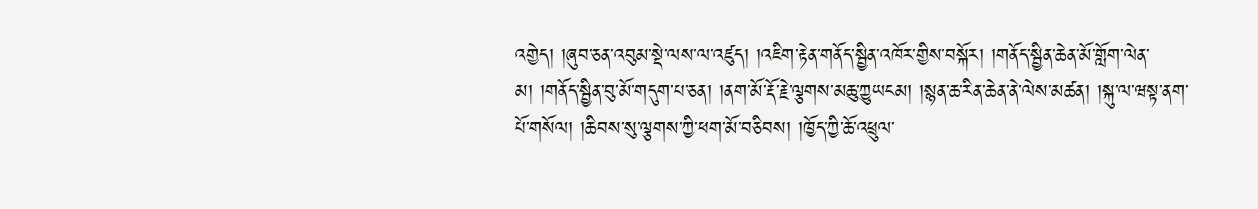འགྱེད། །ཞུབ་ཅན་འབུམ་སྡེ་ལས་ལ་འཛུད། །འཇིག་རྟེན་གནོད་སྦྱིན་འཁོར་གྱིས་བསྐོར། །གནོད་སྦྱིན་ཆེན་མོ་གློག་ལེན་མ། །གནོད་སྦྱིན་བུ་མོ་གདུག་པ་ཅན། །ནག་མོ་རྡོ་རྗེ་ལྕགས་མཆུ་ཀྱུཡངམ། །སྙན་ཆ་རིན་ཆེན་ནེ་ལེས་མཚན། །སྐུ་ལ་ཝསྟ་ནག་པོ་གསོལ། །ཆིབས་སུ་ལྕགས་ཀྱི་ཕག་མོ་བཅིབས། །ཁྱོད་ཀྱི་ཆོ་འཕྲུལ་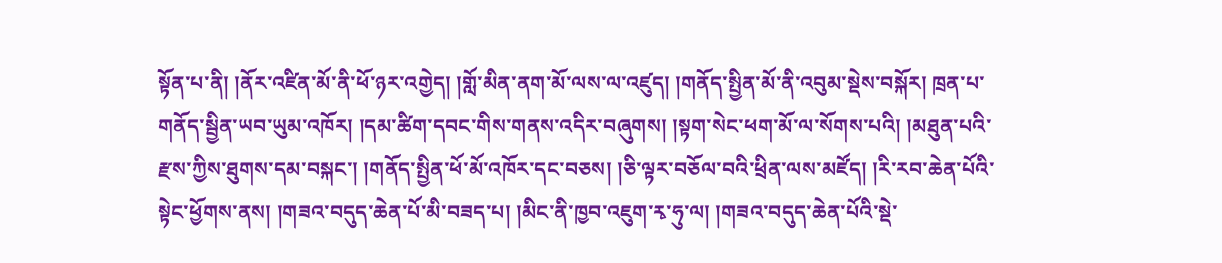སྟོན་པ་ནི། །ནོར་འཛིན་མོ་ནི་ཕོ་ཉར་འགྱེད། །གློ་མིན་ནག་མོ་ལས་ལ་འཛུད། །གནོད་སྤྱིན་མོ་ནི་འབུམ་སྡེས་བསྐོར། ཁྲན་པ་གནོད་སྦྱིན་ཡབ་ཡུམ་འཁོར། །དམ་ཚིག་དབང་གིས་གནས་འདིར་བཞུགས། །སྟག་སེང་ཕག་མོ་ལ་སོགས་པའི། །མཐུན་པའི་རྫས་ཀྱིས་ཐུགས་དམ་བསྐང་། །གནོད་སྤྱིན་ཕོ་མོ་འཁོར་དང་བཅས། །ཅི་ལྟར་བཅོལ་བའི་ཕྲིན་ལས་མཛོད། །རི་རབ་ཆེན་པོའི་སྟེང་ཕྱོགས་ནས། །གཟའ་བདུད་ཆེན་པོ་མི་བཟད་པ། །མིང་ནི་ཁྱབ་འཇུག་རྭ་ཧུ་ལ། །གཟའ་བདུད་ཆེན་པོའི་སྡེ་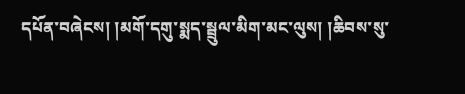དཔོན་བཞེངས། །མགོ་དགུ་སྨད་སྦྲུལ་མིག་མང་ལུས། །ཆིབས་སུ་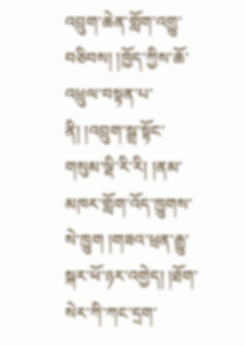འབྲུག་ཆེན་གློག་འགྱུ་བཅིབས། །ཁྱོད་ཀྱིས་ཆོ་འཕྲུལ་བསྟན་པ་ནི། །འབྲུག་སྒྲ་སྟོང་གསུམ་ལྡི་རི་རི། །ནམ་མཁར་གློག་འོད་ཁྱུགས་སེ་ཁྱུག །གཟའ་ཕྲན་རྒྱུ་སྐར་ཕོ་ཉར་འགྱེད། །ཐོག་སེར་ཀི་ཀང་དྲག་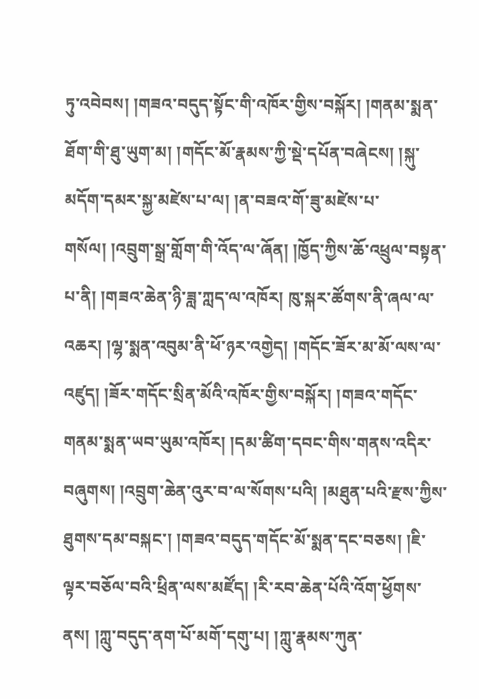ཏུ་འབེབས། །གཟའ་བདུད་སྟོང་གི་འཁོར་གྱིས་བསྐོར། །གནམ་སྨན་ཐོག་གི་ཐུ་ཡུག་མ། །གདོང་མོ་རྣམས་ཀྱི་སྡེ་དཔོན་བཞེངས། །སྐུ་མདོག་དམར་སྐྱ་མཛེས་པ་ལ། །ན་བཟའ་གོ་ཟུ་མཛེས་པ་གསོལ། །འབྲུག་སྒྲ་གློག་གི་འོད་ལ་ཞོན། །ཁྱོད་ཀྱིས་ཆོ་འཕྲུལ་བསྟན་པ་ནི། །གཟའ་ཆེན་ཉི་ཟླ་ཀླད་ལ་འཁོར། ཁུ་སྐར་ཚོགས་ནི་ཞལ་ལ་འཆར། །ལྷ་སྨན་འབུམ་ནི་ཕོ་ཉར་འགྱེད། །གདོང་ཟོར་མ་མོ་ལས་ལ་འཛུད། །ཟོར་གདོང་སྲིན་མོའི་འཁོར་གྱིས་བསྐོར། །གཟའ་གདོང་གནམ་སྨན་ཡབ་ཡུམ་འཁོར། །དམ་ཚིག་དབང་གིས་གནས་འདིར་བཞུགས། །འབྲུག་ཆེན་འུར་བ་ལ་སོགས་པའི། །མཐུན་པའི་རྫས་ཀྱིས་ཐུགས་དམ་བསྐང་། །གཟའ་བདུད་གདོང་མོ་སྨན་དང་བཅས། །ཇི་ལྟར་བཅོལ་བའི་ཕྲིན་ལས་མཛོད། །རི་རབ་ཆེན་པོའི་འོག་ཕྱོགས་ནས། །ཀླུ་བདུད་ནག་པོ་མགོ་དགུ་པ། །ཀླུ་རྣམས་ཀུན་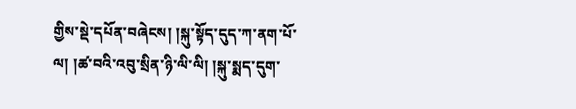གྱིས་སྡེ་དཔོན་བཞེངས། །སྐུ་སྟོད་དུད་ཀ་ནག་པོ་ལ། །ཚ་བའི་འབུ་སྲིན་ཉི་ལི་ལི། །སྐུ་སྨད་དུག་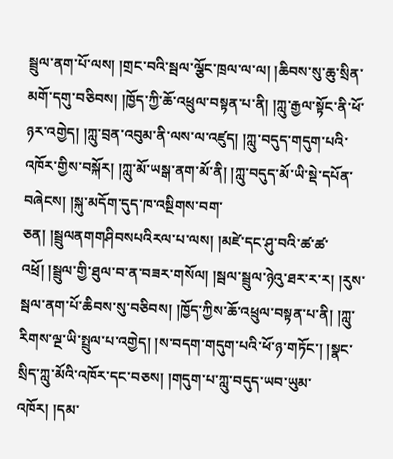སྦྲུལ་ནག་པོ་ལས། །གྲང་བའི་སྦལ་ལྕོང་ཁྲལ་ལ་ལ། །ཆིབས་སུ་ཆུ་སྲིན་མགོ་དགུ་བཅིབས། །ཁྱོད་ཀྱི་ཆོ་འཕྲུལ་བསྟན་པ་ནི། །ཀླུ་རྒྱལ་སྟོང་ནི་ཕོ་ཉར་འགྱེད། །ཀླུ་བྲན་འབུམ་ནི་ལས་ལ་འཛུད། །ཀླུ་བདུད་གདུག་པའི་འཁོར་གྱིས་བསྐོར། །ཀླུ་མོ་ཡསྒ་ནག་མོ་ནི། །ཀླུ་བདུད་མོ་ཡི་སྡེ་དཔོན་བཞེངས། །སྐུ་མདོག་དུད་ཁ་འསྔིགས་བག་ཅན། །སྦྲུལནགགཤིབསཔའིརལ་པ་ལས། །མཛེ་དང་ཤུ་བའི་ཚ་ཚ་འཕྲོ། །སྦྲུལ་གྱི་ཐུལ་བ་ན་བཟར་གསོལ། །སྦལ་སྦྲུལ་ཉེའུ་ཐར་ར་ར། །རུས་སྦལ་ནག་པོ་ཆིབས་སུ་བཅིབས། །ཁྱོད་ཀྱིས་ཆོ་འཕྲུལ་བསྟན་པ་ནི། །ཀླུ་རིགས་ལྔ་ཡི་སྤྲུལ་པ་འགྱེད། །ས་བདག་གདུག་པའི་ཕོ་ཉ་གཏོང་། །སྣང་སྲིད་ཀླུ་མོའི་འཁོར་དང་བཅས། །གདུག་པ་ཀླུ་བདུད་ཡབ་ཡུམ་འཁོར། །དམ་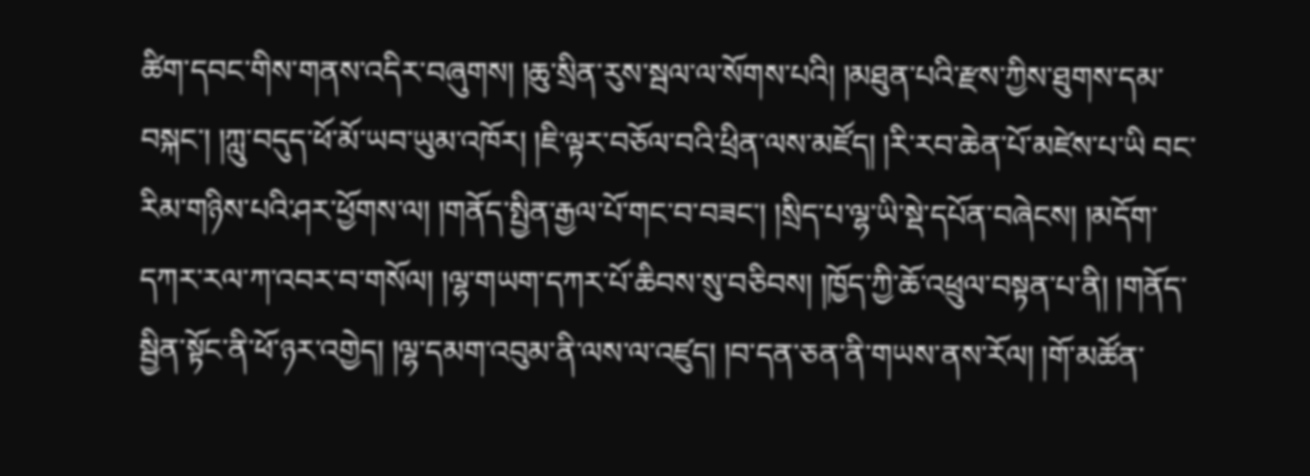ཚིག་དབང་གིས་གནས་འདིར་བཞུགས། །ཆུ་སྲིན་རུས་སྦལ་ལ་སོགས་པའི། །མཐུན་པའི་རྫས་ཀྱིས་ཐུགས་དམ་བསྐང་། །ཀླུ་བདུད་ཕོ་མོ་ཡབ་ཡུམ་འཁོར། །ཇི་ལྟར་བཅོལ་བའི་ཕྲིན་ལས་མཛོད། །རི་རབ་ཆེན་པོ་མཛེས་པ་ཡི བང་རིམ་གཉིས་པའི་ཤར་ཕྱོགས་ལ། །གནོད་སྤྱིན་རྒྱལ་པོ་གང་བ་བཟང་། །སྲིད་པ་ལྷ་ཡི་སྡེ་དཔོན་བཞེངས། །མདོག་དཀར་རལ་ཀ་འབར་བ་གསོལ། །ལྷ་གཡག་དཀར་པོ་ཆིབས་སུ་བཅིབས། །ཁྱོད་ཀྱི་ཆོ་འཕྲུལ་བསྟན་པ་ནི། །གནོད་སྦྱིན་སྟོང་ནི་ཕོ་ཉར་འགྱེད། །ལྷ་དམག་འབུམ་ནི་ལས་ལ་འཛུད། །བ་དན་ཅན་ནི་གཡས་ནས་རོལ། །གོ་མཚོན་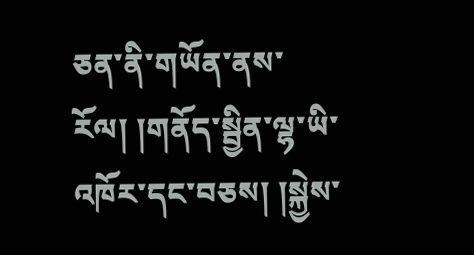ཅན་ནི་གཡོན་ནས་རོལ། །གནོད་སྦྱིན་ལྷ་ཡི་འཁོར་དང་བཅས། །སྐྱེས་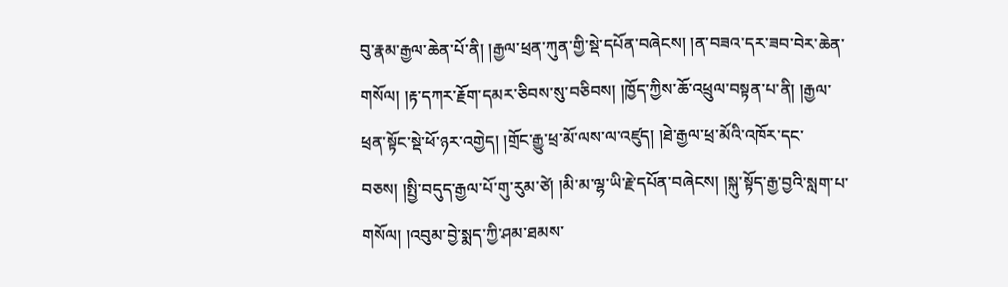བུ་རྣམ་རྒྱལ་ཆེན་པོ་ནི། །རྒྱལ་ཕྲན་ཀུན་གྱི་སྡེ་དཔོན་བཞེངས། །ན་བཟའ་དར་ཟབ་བེར་ཆེན་གསོལ། །རྟ་དཀར་རྗོག་དམར་ཅིབས་སུ་བཅིབས། །ཁྱོད་ཀྱིས་ཆོ་འཕྲུལ་བསྟན་པ་ནི། །རྒྱལ་ཕྲན་སྟོང་སྡེ་ཕོ་ཉར་འགྱེད། །གྲོང་རྒྱུ་ཕྲ་མོ་ལས་ལ་འཛུད། །ཐེ་རྒྱལ་ཕྲ་མོའི་འཁོར་དང་བཅས། །སྤྱི་བདུད་རྒྱལ་པོ་གུ་རུམ་ཙེ། །མི་མ་ལྷ་ཡི་རྗེ་དཔོན་བཞེངས། །སྐུ་སྟོད་རྒྱ་བྱའི་སླག་པ་གསོལ། །འབུམ་བྱེ་སྨད་ཀྱི་ཤམ་ཐམས་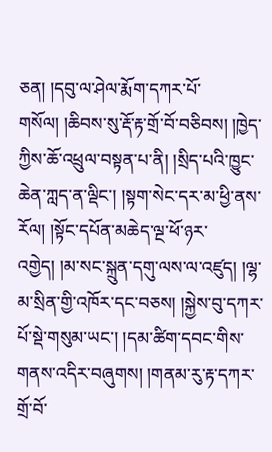ཅན། །དབུ་ལ་ཤེལ་རྨོག་དཀར་པོ་གསོལ། །ཆིབས་སུ་རྡོ་རྟ་གྲོ་བོ་བཅིབས། །ཁྱེད་ཀྱིས་ཆོ་འཕྲུལ་བསྟན་པ་ནི། །སྲིད་པའི་ཁྱུང་ཆེན་ཀླད་ན་ལྡིང་། །སྟག་སེང་དར་མ་ཕྱི་ནས་རོལ། །སྟོང་དཔོན་མཆེད་ལྔ་ཕོ་ཉར་འགྱེད། །མ་སང་སྐྲུན་དགུ་ལས་ལ་འཛུད། །ལྷ་མ་སྲིན་གྱི་འཁོར་དང་བཅས། །སྐྱེས་བུ་དཀར་པོ་སྡེ་གསུམ་ཡང་། །དམ་ཚིག་དབང་གིས་གནས་འདིར་བཞུགས། །གནམ་རུ་རྟ་དཀར་གྲོ་བོ་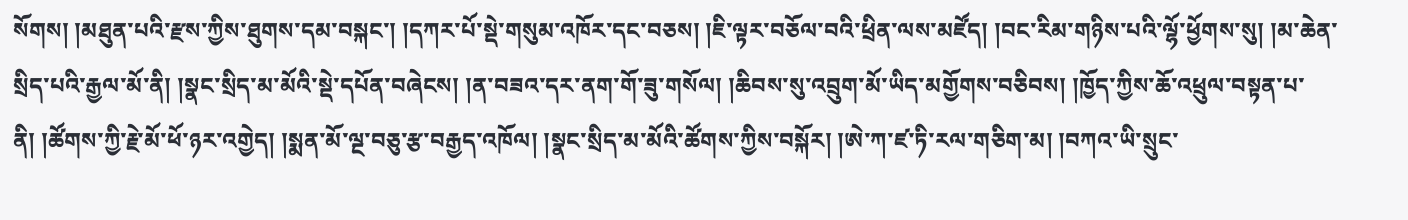སོགས། །མཐུན་པའི་རྫས་ཀྱིས་ཐུགས་དམ་བསྐང་། །དཀར་པོ་སྡེ་གསུམ་འཁོར་དང་བཅས། །ཇི་ལྟར་བཅོལ་བའི་ཕྲིན་ལས་མཛོད། །བང་རིམ་གཉིས་པའི་ལྷོ་ཕྱོགས་སུ། །མ་ཆེན་སྲིད་པའི་རྒྱལ་མོ་ནི། །སྣང་སྲིད་མ་མོའི་སྡེ་དཔོན་བཞེངས། །ན་བཟའ་དར་ནག་གོ་ཟུ་གསོལ། །ཆིབས་སུ་འབྲུག་མོ་ཡིད་མགྱོགས་བཅིབས། །ཁྱོད་ཀྱིས་ཆོ་འཕྲུལ་བསྟན་པ་ནི། །ཚོགས་ཀྱི་རྗེ་མོ་ཕོ་ཉར་འགྱེད། །སྨན་མོ་ལྔ་བཅུ་རྩ་བརྒྱད་འཁོལ། །སྣང་སྲིད་མ་མོའི་ཚོགས་ཀྱིས་བསྐོར། །ཨེ་ཀ་ཛ་ཏི་རལ་གཅིག་མ། །བཀའ་ཡི་སྲུང་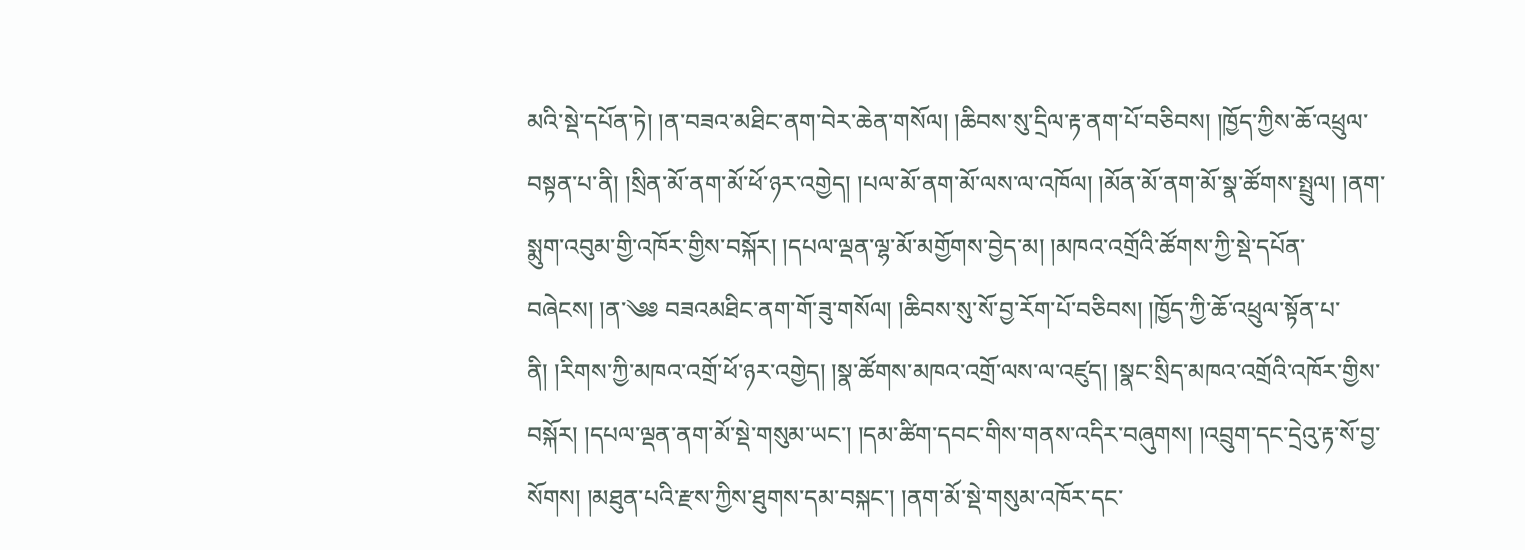མའི་སྡེ་དཔོན་ཏེ། །ན་བཟའ་མཐིང་ནག་བེར་ཆེན་གསོལ། །ཆིབས་སུ་དྲིལ་རྟ་ནག་པོ་བཅིབས། །ཁྱོད་ཀྱིས་ཆོ་འཕྲུལ་བསྟན་པ་ནི། །སྲིན་མོ་ནག་མོ་ཕོ་ཉར་འགྱེད། །པལ་མོ་ནག་མོ་ལས་ལ་འཁོལ། །མོན་མོ་ནག་མོ་སྣ་ཚོགས་སྤྲུལ། །ནག་སྨུག་འབུམ་གྱི་འཁོར་གྱིས་བསྐོར། །དཔལ་ལྡན་ལྷ་མོ་མགྱོགས་བྱེད་མ། །མཁའ་འགྲོའི་ཚོགས་ཀྱི་སྡེ་དཔོན་བཞེངས། །ན་༄༅ བཟའམཐིང་ནག་གོ་ཟུ་གསོལ། །ཆིབས་སུ་སོ་བྱ་རོག་པོ་བཅིབས། །ཁྱོད་ཀྱི་ཆོ་འཕྲུལ་སྟོན་པ་ནི། །རིགས་ཀྱི་མཁའ་འགྲོ་ཕོ་ཉར་འགྱེད། །སྣ་ཚོགས་མཁའ་འགྲོ་ལས་ལ་འཛུད། །སྣང་སྲིད་མཁའ་འགྲོའི་འཁོར་གྱིས་བསྐོར། །དཔལ་ལྡན་ནག་མོ་སྡེ་གསུམ་ཡང་། །དམ་ཚིག་དབང་གིས་གནས་འདིར་བཞུགས། །འབྲུག་དང་དྲེའུ་རྟ་སོ་བྱ་སོགས། །མཐུན་པའི་རྫས་ཀྱིས་ཐུགས་དམ་བསྐང་། །ནག་མོ་སྡེ་གསུམ་འཁོར་དང་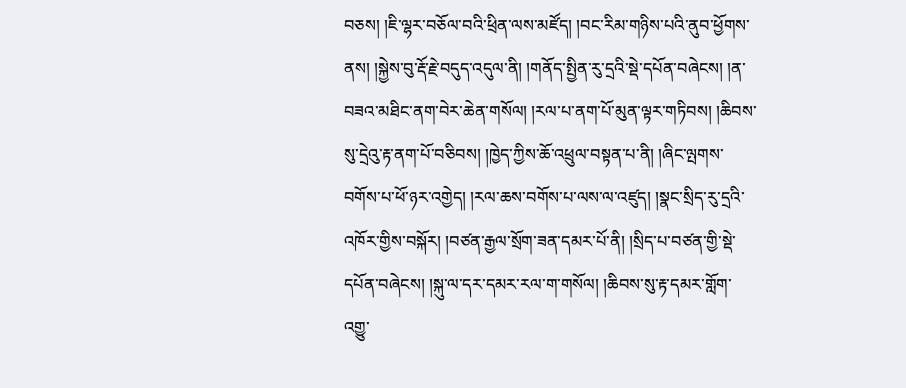བཅས། །ཇི་ལྷར་བཅོལ་བའི་ཕྲིན་ལས་མཛོད། །བང་རིམ་གཉིས་པའི་ནུབ་ཕྱོགས་ནས། །སྐྱེས་བུ་རྡོ་རྗེ་བདུད་འདུལ་ནི། །གནོད་སྤྱིན་རུ་དྲའི་སྡེ་དཔོན་བཞེངས། །ན་བཟའ་མཐིང་ནག་བེར་ཆེན་གསོལ། །རལ་པ་ནག་པོ་མུན་ལྟར་གཏིབས། །ཆིབས་སུ་དྲེའུ་རྟ་ནག་པོ་བཅིབས། །ཁྱེད་ཀྱིས་ཆོ་འཕྲུལ་བསྟན་པ་ནི། །ཞིང་ལྤགས་བགོས་པ་ཕོ་ཉར་འགྱེད། །རལ་ཆས་བགོས་པ་ལས་ལ་འཛུད། །སྣང་སྲིད་རུ་དྲའི་འཁོར་གྱིས་བསྐོར། །བཙན་རྒྱལ་སྲོག་ཟན་དམར་པོ་ནི། །སྲིད་པ་བཙན་གྱི་སྡེ་དཔོན་བཞེངས། །སྐུ་ལ་དར་དམར་རལ་ག་གསོལ། །ཆིབས་སུ་རྟ་དམར་གློག་འགྱུ་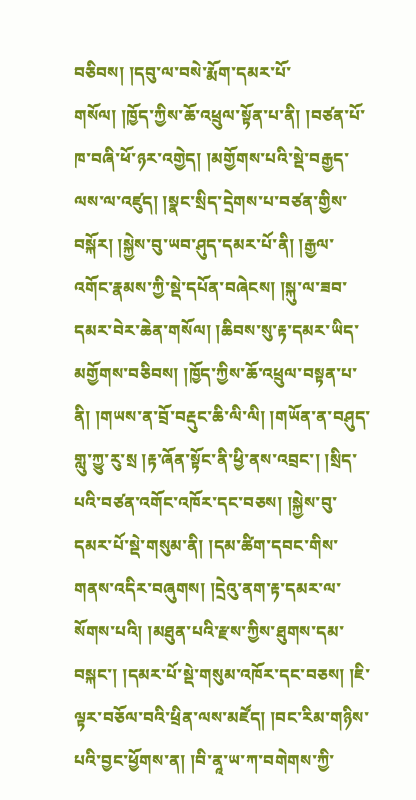བཅིབས། །དབུ་ལ་བསེ་རྨོག་དམར་པོ་གསོལ། །ཁྱོད་ཀྱིས་ཆོ་འཕྲུལ་སྟོན་པ་ནི། །བཙན་པོ་ཁ་བཞི་ཕོ་ཉར་འགྱེད། །མགྱོགས་པའི་སྡེ་བརྒྱད་ལས་ལ་འཛུད། །སྣང་སྲིད་དྲེགས་པ་བཙན་གྱིས་བསྐོར། །སྐྱེས་བུ་ཡབ་ཤུད་དམར་པོ་ནི། །རྒྱལ་འགོང་རྣམས་ཀྱི་སྡེ་དཔོན་བཞེངས། །སྐུ་ལ་ཟབ་དམར་བེར་ཆེན་གསོལ། །ཆིབས་སུ་རྟ་དམར་ཡིད་མགྱོགས་བཅིབས། །ཁྱོད་ཀྱིས་ཆོ་འཕྲུལ་བསྟན་པ་ནི། །གཡས་ན་བྲོ་བརྡུང་ཆི་ལི་ལི། །གཡོན་ན་བཤུད་གླུ་ཀྱུ་རུ་སྲ །རྟ་ཞོན་སྟོང་ནི་ཕྱི་ནས་འབྲང་། །སྲིད་པའི་བཙན་འགོང་འཁོར་དང་བཅས། །སྐྱེས་བུ་དམར་པོ་སྡེ་གསུམ་ནི། །དམ་ཚིག་དབང་གིས་གནས་འདིར་བཞུགས། །དྲེའུ་ནག་རྟ་དམར་ལ་སོགས་པའི། །མཐུན་པའི་རྫས་ཀྱིས་ཐུགས་དམ་བསྐང་། །དམར་པོ་སྡེ་གསུམ་འཁོར་དང་བཅས། །ཇི་ལྟར་བཅོལ་བའི་ཕྲིན་ལས་མཛོད། །བང་རིམ་གཉིས་པའི་བྱང་ཕྱོགས་ན། །བི་ནཱ་ཡ་ཀ་བགེགས་ཀྱི་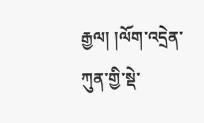རྒྱལ། །ལོག་འདྲེན་ཀུན་གྱི་སྡེ་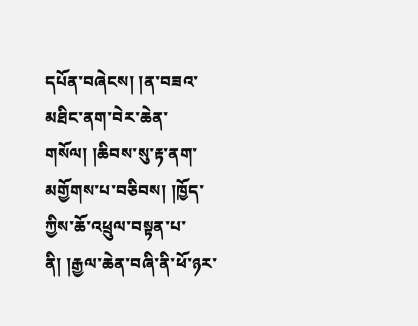དཔོན་བཞེངས། །ན་བཟའ་མཐིང་ནག་བེར་ཆེན་གསོལ། །ཆིབས་སུ་རྟ་ནག་མགྱོགས་པ་བཅིབས། །ཁྱོད་ཀྱིས་ཆོ་འཕྲུལ་བསྟན་པ་ནི། །རྒྱལ་ཆེན་བཞི་ནི་ཕོ་ཉར་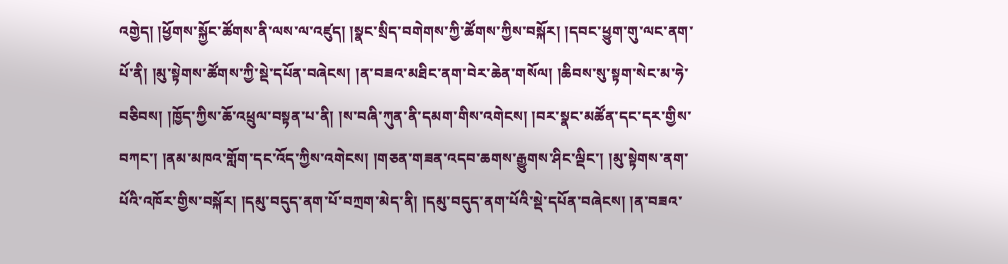འགྱེད། །ཕྱོགས་སྐྱོང་ཚོགས་ནི་ལས་ལ་འཛུད། །སྣང་སྲིད་བགེགས་ཀྱི་ཚོགས་ཀྱིས་བསྐོར། །དབང་ཕྱུག་གུ་ལང་ནག་པོ་ནི། །མུ་སྟེགས་ཚོགས་ཀྱི་སྡེ་དཔོན་བཞེངས། །ན་བཟའ་མཐིང་ནག་བེར་ཆེན་གསོལ། །ཆིབས་སུ་སྟག་སེང་མ་ཧེ་བཅིབས། །ཁྱོད་ཀྱིས་ཆོ་འཕྲུལ་བསྟན་པ་ནི། །ས་བཞི་ཀུན་ནི་དམག་གིས་འགེངས། །བར་སྣང་མཚོན་དང་དར་གྱིས་བཀང་། །ནམ་མཁའ་གློག་དང་འོད་ཀྱིས་འགེངས། །གཅན་གཟན་འདབ་ཆགས་རྒྱུགས་ཤིང་ལྡིང་། །མུ་སྟེགས་ནག་པོའི་འཁོར་གྱིས་བསྐོར། །དམུ་བདུད་ནག་པོ་བཀྲག་མེད་ནི། །དམུ་བདུད་ནག་པོའི་སྡེ་དཔོན་བཞེངས། །ན་བཟའ་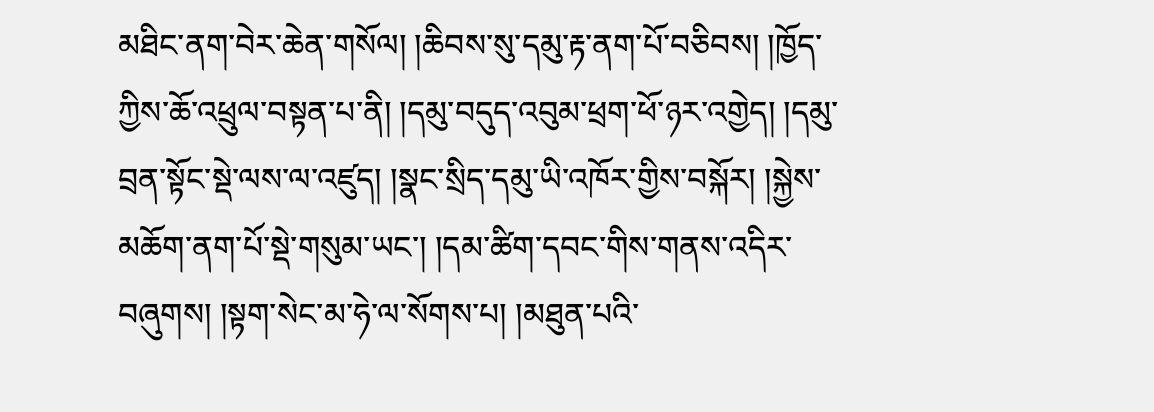མཐིང་ནག་བེར་ཆེན་གསོལ། །ཆིབས་སུ་དམུ་རྟ་ནག་པོ་བཅིབས། །ཁྱོད་ཀྱིས་ཆོ་འཕྲུལ་བསྟན་པ་ནི། །དམུ་བདུད་འབུམ་ཕྲག་ཕོ་ཉར་འགྱེད། །དམུ་བྲན་སྟོང་སྡེ་ལས་ལ་འཛུད། །སྣང་སྲིད་དམུ་ཡི་འཁོར་གྱིས་བསྐོར། །སྐྱེས་མཆོག་ནག་པོ་སྡེ་གསུམ་ཡང་། །དམ་ཚིག་དབང་གིས་གནས་འདིར་བཞུགས། །སྟག་སེང་མ་ཧེ་ལ་སོགས་པ། །མཐུན་པའི་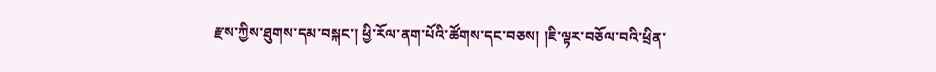རྫས་ཀྱིས་ཐུགས་དམ་བསྐང་། ཕྱི་རོལ་ནག་པོའི་ཚོགས་དང་བཅས། །ཇི་ལྟར་བཅོལ་བའི་ཕྲིན་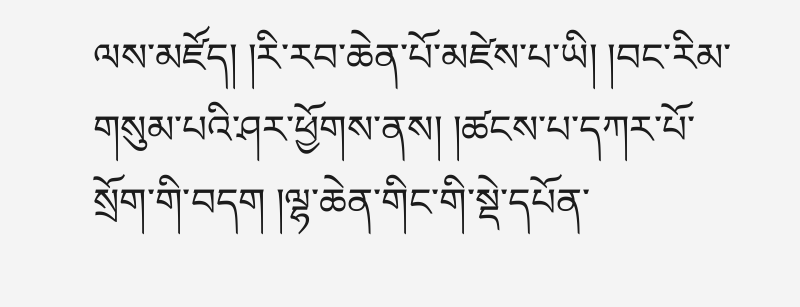ལས་མཛོད། །རི་རབ་ཆེན་པོ་མཛེས་པ་ཡི། །བང་རིམ་གསུམ་པའི་ཤར་ཕྱོགས་ནས། །ཚངས་པ་དཀར་པོ་སྲོག་གི་བདག །ལྷ་ཆེན་གིང་གི་སྡེ་དཔོན་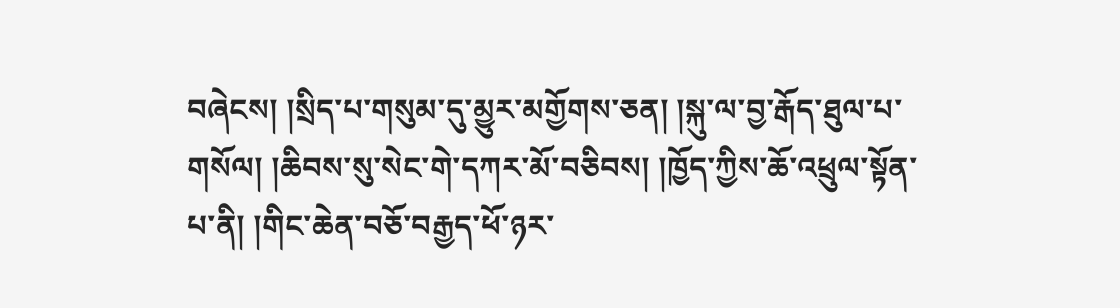བཞེངས། །སྲིད་པ་གསུམ་དུ་མྱུར་མགྱོགས་ཅན། །སྐུ་ལ་བྱ་རྒོད་ཐུལ་པ་གསོལ། །ཆིབས་སུ་སེང་གེ་དཀར་མོ་བཅིབས། །ཁྱོད་ཀྱིས་ཆོ་འཕྲུལ་སྟོན་པ་ནི། །གིང་ཆེན་བཅོ་བརྒྱད་ཕོ་ཉར་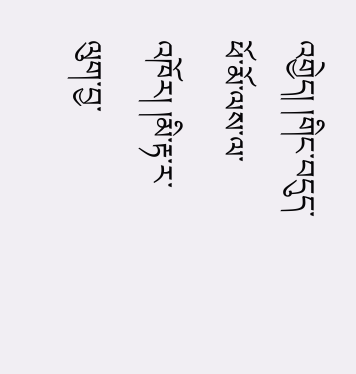འགྱེད། །གིང་བདུད་ཕོ་མོ་ལས་ལ་འཁོར། །མི་རྟ་ར་ལུག་བྱ་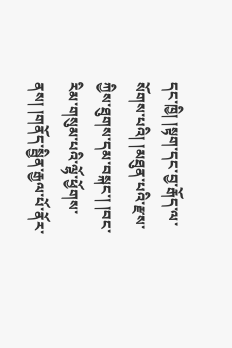དང་ཁྱི། །སྟག་དང་བྱ་རྒོད་ལ་སོགས་པའི། །མཐུན་པའི་རྫས་ཀྱིས་ཐུགས་དམ་བསྐང་། །བང་རིམ་གསུམ་པའི་ལྷོ་ཕྱོགས་ནས། །གནོད་སྦྱིན་རྒྱལ་པོ་ནོར་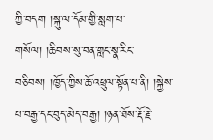ཀྱི་བདག །སྐུ་ལ་དོམ་གྱི་སླག་པ་གསོལ། །ཆིབས་སུ་བན་གླང་སྣ་རིང་བཅིབས། །ཁྱོད་ཀྱིས་ཆོ་འཕྲུལ་སྟོན་པ་ནི། །སྐྱེས་པ་བརྒྱ་དང་བུད་མེད་བརྒྱ། །ཉན་ཐོས་རྡོ་རྗེ་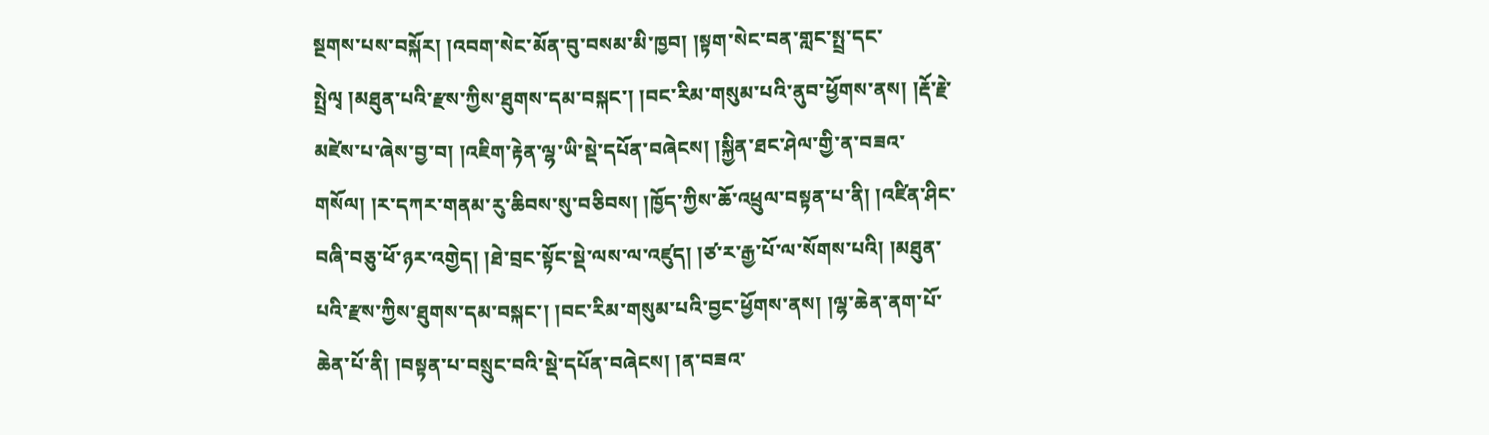སྔགས་པས་བསྐོར། །འབག་སེང་མོན་བུ་བསམ་མི་ཁྱབ། །སྟག་སེང་བན་གླང་སྤྲ་དང་སྤྲེལྭ །མཐུན་པའི་རྫས་ཀྱིས་ཐུགས་དམ་བསྐང་། །བང་རིམ་གསུམ་པའི་ནུབ་ཕྱོགས་ནས། །རྡོ་རྗེ་མཛེས་པ་ཞེས་བྱ་བ། །འཇིག་རྟེན་ལྷ་ཡི་སྡེ་དཔོན་བཞེངས། །སྐྱིན་ཐང་ཤེལ་གྱི་ན་བཟའ་གསོལ། །ར་དཀར་གནམ་རུ་ཆིབས་སུ་བཅིབས། །ཁྱོད་ཀྱིས་ཆོ་འཕྲུལ་བསྟན་པ་ནི། །འཛིན་ཤིང་བཞི་བཅུ་ཕོ་ཉར་འགྱེད། །ཐེ་བྲང་སྟོང་སྡེ་ལས་ལ་འཛུད། །ཙ་ར་རྒྱ་པོ་ལ་སོགས་པའི། །མཐུན་པའི་རྫས་ཀྱིས་ཐུགས་དམ་བསྐང་། །བང་རིམ་གསུམ་པའི་བྱང་ཕྱོགས་ནས། །ལྷ་ཆེན་ནག་པོ་ཆེན་པོ་ནི། །བསྟན་པ་བསྲུང་བའི་སྡེ་དཔོན་བཞེངས། །ན་བཟའ་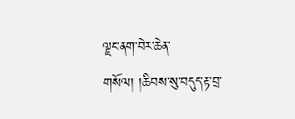ལྗང་ནག་བེར་ཆེན་གསོལ། །ཆིབས་སུ་བདུད་རྟ་བྲ་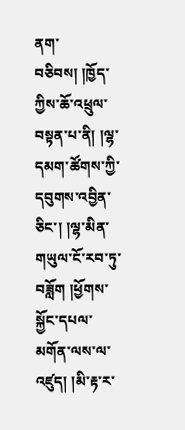ནག་བཅིབས། །ཁྱོད་ཀྱིས་ཆོ་འཕྲུལ་བསྟན་པ་ནི། །ལྷ་དམག་ཚོགས་ཀྱི་དབུགས་འབྱིན་ཅིང་། །ལྷ་མིན་གཡུལ་ངོ་རབ་ཏུ་བཟློག །ཕྱོགས་སྐྱོང་དཔལ་མགོན་ལས་ལ་འཛུད། །མི་རྟ་ར་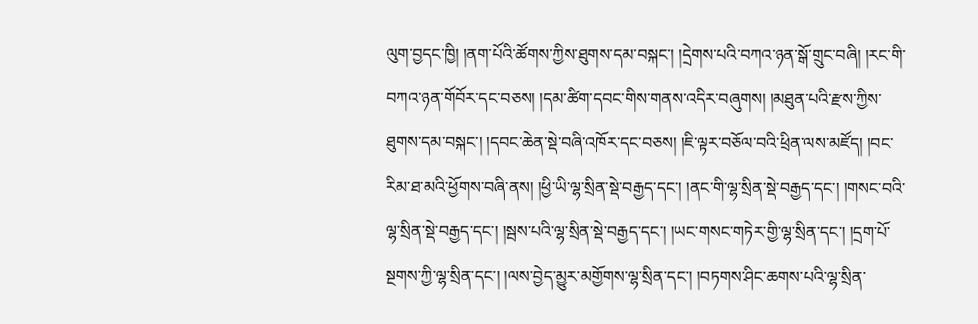ལུག་བྱདང་ཁྱི། །ནག་པོའི་ཚོགས་ཀྱིས་ཐུགས་དམ་བསྐང་། །དྲེགས་པའི་བཀའ་ཉན་སྒོ་གྲུང་བཞི། །རང་གི་བཀའ་ཉན་གོབོར་དང་བཅས། །དམ་ཚིག་དབང་གིས་གནས་འདིར་བཞུགས། །མཐུན་པའི་རྫས་ཀྱིས་ཐུགས་དམ་བསྐང་། །དབང་ཆེན་སྡེ་བཞི་འཁོར་དང་བཅས། །ཇི་ལྟར་བཅོལ་བའི་ཕྲིན་ལས་མཛོད། །བང་རིམ་ཐ་མའི་ཕྱོགས་བཞི་ནས། །ཕྱི་ཡི་ལྷ་སྲིན་སྡེ་བརྒྱད་དང་། །ནང་གི་ལྷ་སྲིན་སྡེ་བརྒྱད་དང་། །གསང་བའི་ལྷ་སྲིན་སྡེ་བརྒྱད་དང་། །སྦས་པའི་ལྷ་སྲིན་སྡེ་བརྒྱད་དང་། །ཡང་གསང་གཏེར་གྱི་ལྷ་སྲིན་དང་། །དྲག་པོ་སྔགས་ཀྱི་ལྷ་སྲིན་དང་། །ལས་བྱེད་མྱུར་མགྱོགས་ལྷ་སྲིན་དང་། །བཏགས་ཤིང་ཆགས་པའི་ལྷ་སྲིན་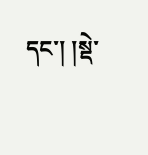དང་། །སྡེ་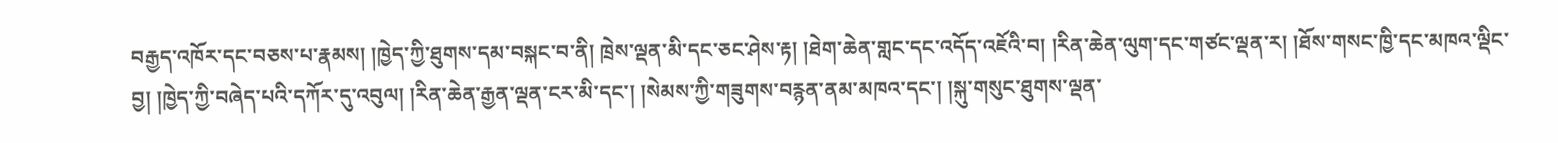བརྒྱད་འཁོར་དང་བཅས་པ་རྣམས། །ཁྱེད་ཀྱི་ཐུགས་དམ་བསྐང་བ་ནི། ཁྲེས་ལྡན་མི་དང་ཅང་ཤེས་རྟ། །ཐེག་ཆེན་གླང་དང་འདོད་འཇོའི་བ། །རིན་ཆེན་ལུག་དང་གཙང་ལྡན་ར། །ཐོས་གསང་ཁྱི་དང་མཁའ་ལྡིང་བྱ། །ཁྱེད་ཀྱི་བཞེད་པའི་དཀོར་དུ་འབུལ། །རིན་ཆེན་རྒྱན་ལྡན་ངར་མི་དང་། །སེམས་ཀྱི་གཟུགས་བརྙན་ནམ་མཁའ་དང་། །སྐུ་གསུང་ཐུགས་ལྡན་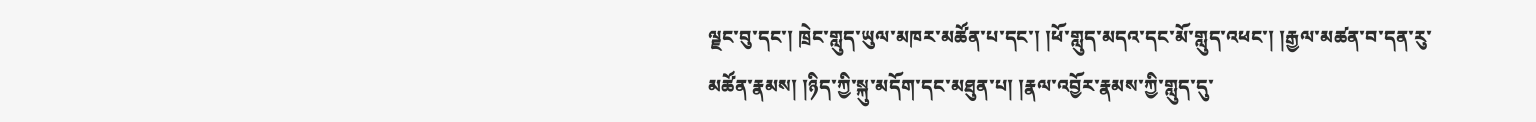ལྗང་བུ་དང་། ཁྲེང་གླུད་ཡུལ་མཁར་མཚོན་པ་དང་། །ཕོ་གླུད་མདའ་དང་མོ་གླུད་འཕང་། །རྒྱལ་མཚན་བ་དན་རུ་མཚོན་རྣམས། །ཉིད་ཀྱི་སྐུ་མདོག་དང་མཐུན་པ། །རྣལ་འབྱོར་རྣམས་ཀྱི་གླུད་དུ་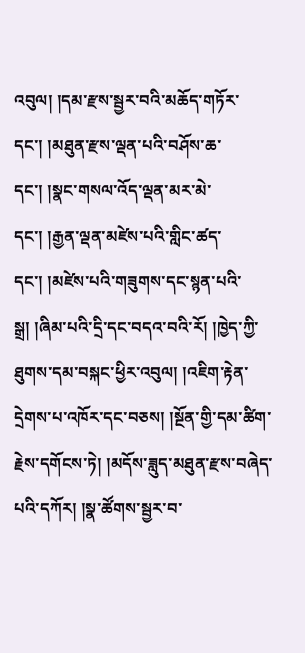འབུལ། །དམ་རྫས་སྦྱར་བའི་མཆོད་གཏོར་དང་། །མཐུན་རྫས་ལྡན་པའི་བཤོས་ཆ་དང་། །སྣང་གསལ་འོད་ལྡན་མར་མེ་དང་། །རྒྱན་ལྡན་མཛེས་པའི་གླིང་ཚད་དང་། །མཛེས་པའི་གཟུགས་དང་སྙན་པའི་སྒྲ། །ཞིམ་པའི་དྲི་དང་བདའ་བའི་རོ། །ཁྱེད་ཀྱི་ཐུགས་དམ་བསྐང་ཕྱིར་འབུལ། །འཇིག་རྟེན་དྲེགས་པ་འཁོར་དང་བཅས། །སྔོན་གྱི་དམ་ཚིག་རྗེས་དགོངས་ཏེ། །མདོས་ཟླུད་མཐུན་རྫས་བཞེད་པའི་དཀོར། །སྣ་ཚོགས་སྦྱར་བ་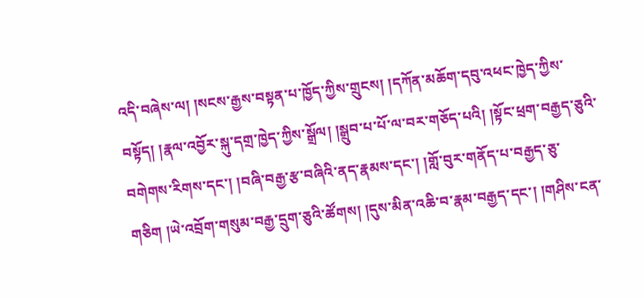འདི་བཞེས་ལ། །སངས་རྒྱས་བསྟན་པ་ཁྱོད་ཀྱིས་གྲུངས། །དཀོན་མཆོག་དབུ་འཕང་ཁྱེད་ཀྱིས་བསྟོད། །རྣལ་འབྱོར་སྐུ་དགྲ་ཁྱེད་ཀྱིས་སྒྲོལ། །སྒྲུབ་པ་པོ་ལ་བར་གཅོད་པའི། །སྟོང་ཕྲག་བརྒྱད་ཅུའི་བགེགས་རིགས་དང་། །བཞི་བརྒྱ་རྩ་བཞིའི་ནད་རྣམས་དང་། །གློ་བུར་གནོད་པ་བརྒྱད་ཅུ་གཅིག །ཡེ་འབྲོག་གསུམ་བརྒྱ་དྲུག་ཅུའི་ཚོགས། །དུས་མིན་འཆི་བ་རྣམ་བརྒྱད་དང་། །གཤིས་ངན་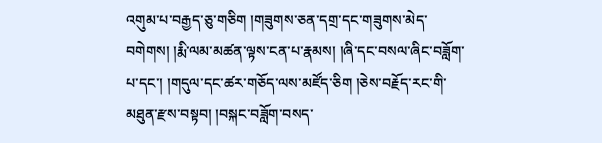འགུམ་པ་བརྒྱད་ཅུ་གཅིག །གཟུགས་ཅན་དགྲ་དང་གཟུགས་མེད་བགེགས། །རྨི་ལམ་མཚན་ལྟས་ངན་པ་རྣམས། །ཞི་དང་བསལ་ཞིང་བཟློག་པ་དང་། །གདུལ་དང་ཚར་གཅོད་ལས་མཛོད་ཅིག །ཅེས་བརྗོད་རང་གི་མཐུན་རྫས་བསྟབ། །བསྐང་བཟློག་བསད་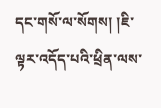དང་གསོ་ལ་སོགས། །ཇི་ལྟར་འདོད་པའི་ཕྲིན་ལས་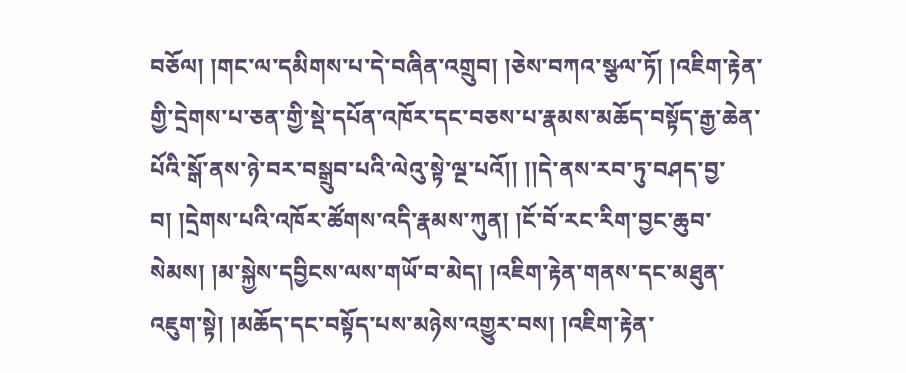བཅོལ། །གང་ལ་དམིགས་པ་དེ་བཞིན་འགྲུབ། །ཅེས་བཀའ་སྩལ་ཏོ། །འཇིག་རྟེན་གྱི་དྲེགས་པ་ཅན་གྱི་སྡེ་དཔོན་འཁོར་དང་བཅས་པ་རྣམས་མཆོད་བསྟོད་རྒྱ་ཆེན་པོའི་སྒོ་ནས་ཉེ་བར་བསྒྲུབ་པའི་ལེའུ་སྟེ་ལྔ་པའོ།། །།དེ་ནས་རབ་ཏུ་བཤད་བྱ་བ། །དྲེགས་པའི་འཁོར་ཚོགས་འདི་རྣམས་ཀུན། །ངོ་བོ་རང་རིག་བྱང་ཆུབ་སེམས། །མ་སྐྱེས་དབྱིངས་ལས་གཡོ་བ་མེད། །འཇིག་རྟེན་གནས་དང་མཐུན་འཇུག་སྟེ། །མཆོད་དང་བསྟོད་པས་མཉེས་འགྱུར་བས། །འཇིག་རྟེན་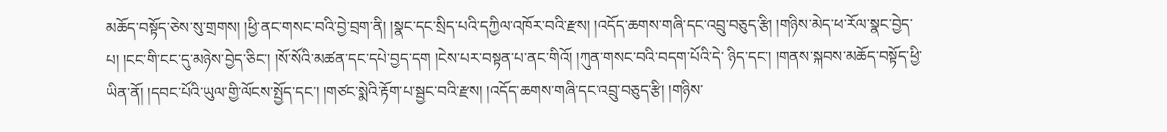མཆོད་བསྟོད་ཅེས་སུ་གྲགས། །ཕྱི་ནང་གསང་བའི་བྱེ་བྲག་ནི། །སྣང་དང་སྲིད་པའི་དཀྱིལ་འཁོར་བའི་རྫས། །འདོད་ཆགས་གཞི་དང་འབྲུ་བཅུད་རྩི། །གཉིས་མེད་ཕ་རོལ་སྣང་བྱེད་པ། །ངང་གི་ངང་དུ་མཉེས་བྱེད་ཅིང་། །སོ་སོའི་མཚན་དང་དཔེ་བྱད་དག །ངེས་པར་བསྟན་པ་ནང་གིའོ། །ཀུན་གསང་བའི་བདག་པོའི་དེ་ ཉིད་དང་། །གནས་སྐབས་མཆོད་བསྟོད་ཕྱི་ཡིན་ནོ། །དབང་པོའི་ཡུལ་གྱི་ལོངས་སྤྱོད་དང་། །གཙང་སྨེའི་རྟོག་པ་སྦྱང་བའི་རྫས། །འདོད་ཆགས་གཞི་དང་འབྲུ་བཅུད་རྩི། །གཉིས་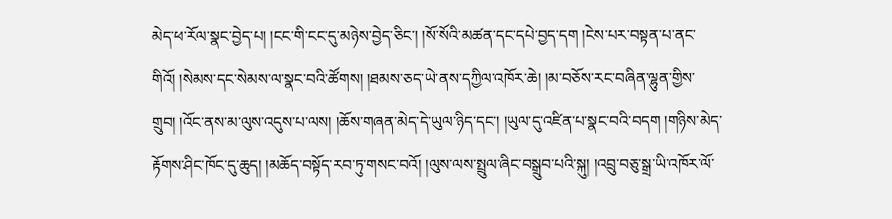མེད་ཕ་རོལ་སྣང་བྱེད་པ། །ངང་གི་ངང་དུ་མཉེས་བྱེད་ཅིང་། །སོ་སོའི་མཚན་དང་དཔེ་བྱད་དག །ངེས་པར་བསྟན་པ་ནང་གིའོ། །སེམས་དང་སེམས་ལ་སྣང་བའི་ཚོགས། །ཐམས་ཅད་ཡེ་ནས་དཀྱིལ་འཁོར་ཆེ། །མ་བཅོས་རང་བཞིན་ལྷུན་གྱིས་གྲུབ། །འོང་ནས་མ་ལུས་འདུས་པ་ལས། །ཆོས་གཞན་མེད་དེ་ཡུལ་ཉིད་དང་། །ཡུལ་དུ་འཛིན་པ་སྣང་བའི་བདག །གཉིས་མེད་རྟོགས་ཤིང་ཁོང་དུ་ཆུད། །མཆོད་བསྟོད་རབ་ཏུ་གསང་བའོ། །ལུས་ལས་སྤྲུལ་ཞིང་བསྒྲུབ་པའི་སྐུ། །འབྲུ་བཅུ་སྒྲ་ཡི་འཁོར་ལོ་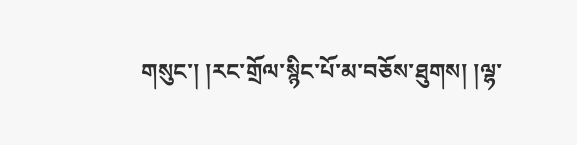གསུང་། །རང་གྲོལ་སྙིང་པོ་མ་བཅོས་ཐུགས། །ལྷ་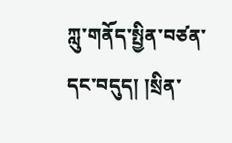ཀླུ་གནོད་སྤྱིན་བཙན་དང་བདུད། །སྲིན་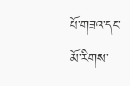པོ་གཟའ་དང་མོ་རིགས་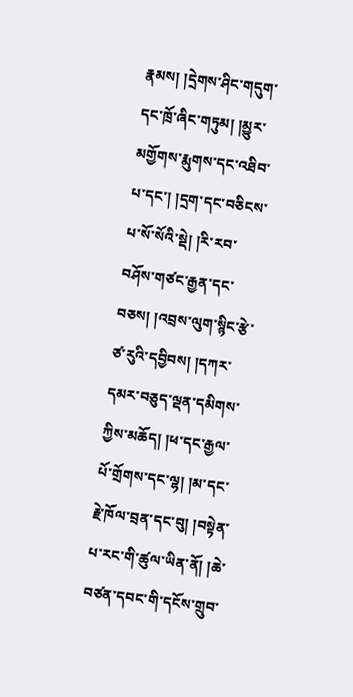རྣམས། །དྲེགས་ཤིང་གདུག་དང་ཁྲོ་ཞིང་གཏུམ། །མྱུར་མགྱོགས་རྨུགས་དང་འཐིབ་པ་དང་། །དྲག་དང་བཅིངས་པ་སོ་སོའི་སྡེ། །རི་རབ་བཤོས་གཙང་རྒྱན་དང་བཅས། །འབྲས་ལུག་སྙིང་རྩེ་ཙ་རུའི་དབྱིབས། །དཀར་དམར་བཅུད་ལྡན་དམིགས་ཀྱིས་མཆོད། །ཕ་དང་རྒྱལ་པོ་གྲོགས་དང་ལྷ། །མ་དང་རྗེ་ཁོལ་བྲན་དང་བུ། །བསྟེན་པ་རང་གི་ཚུལ་ཡིན་ནོ། །ཆེ་བཙན་དབང་གི་དངོས་གྲུབ་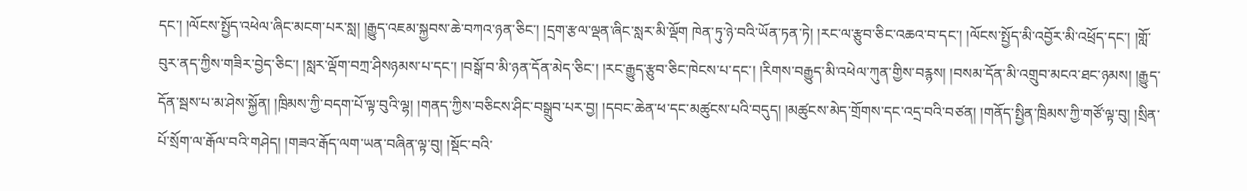དང་། །ལོངས་སྤྱོད་འཕེལ་ཞིང་མངག་པར་སླ། །རྒྱུད་འཇམ་སྐྱབས་ཆེ་བཀའ་ཉན་ཅིང་། །དྲག་རྩལ་ལྡན་ཞིང་སླར་མི་ལྡོག ཁེན་ཏུ་ཉེ་བའི་ཡོན་ཏན་ཏེ། །རང་ལ་རྩུབ་ཅིང་འཆའ་བ་དང་། །ལོངས་སྤྱོད་མི་འབྱོར་མི་འཕྲོད་དང་། །གློ་བུར་ནད་ཀྱིས་གཟིར་བྱེད་ཅིང་། །སླར་ལྡོག་བཀྲ་ཤིསཉམས་པ་དང་། །བསྒོ་བ་མི་ཉན་དོན་མེད་ཅིང་། །རང་རྒྱུད་རྩུབ་ཅིང་ཁེངས་པ་དང་། །རིགས་བརྒྱུད་མི་འཕེལ་ཀུན་གྱིས་བརྙས། །བསམ་དོན་མི་འགྲུབ་མངའ་ཐང་ཉམས། །རྒྱུད་དོན་སྦས་པ་མ་ཤེས་སྐྱོན། །ཁྲིམས་ཀྱི་བདག་པོ་ལྟ་བུའི་ལྷ། །གནད་ཀྱིས་བཅིངས་ཤིང་བསྒྲུབ་པར་བྱ། །དབང་ཆེན་ཕ་དང་མཚུངས་པའི་བདུད། །མཚུངས་མེད་གྲོགས་དང་འདྲ་བའི་བཙན། །གནོད་སྤྱིན་ཁྲིམས་ཀྱི་གཙོ་ལྟ་བུ། །སྲིན་པོ་སྲོག་ལ་རྒོལ་བའི་གཤེད། །གཟའ་རྒོད་ལག་ཡན་བཞིན་ལྟ་བུ། །སྡོང་བའི་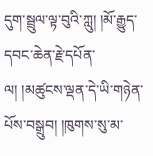དུག་སྦྲུལ་ལྟ་བུའི་ཀླུ། །མོ་རྒྱུད་དབང་ཆེན་རྗེ་དཔོན་ལ། །མཚུངས་ལྡན་དེ་ཡི་གཉེན་པོས་བསྒྲུབ། །ཁུགས་སུ་མ་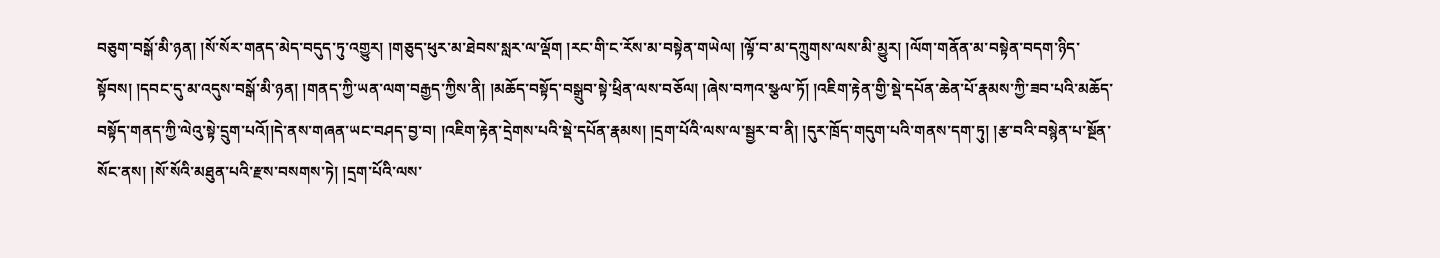བཅུག་བསྒོ་མི་ཉན། །སོ་སོར་གནད་མེད་བདུད་ཏུ་འགྱུར། །གཅུད་ཕུར་མ་ཐེབས་སླར་ལ་ལྡོག །རང་གི་ང་རོས་མ་བསྟེན་གཡེལ། །ལྟོ་བ་མ་དཀྲུགས་ལས་མི་མྱུར། །ལོག་གནོན་མ་བསྟེན་བདག་ཉིད་སྟོབས། །དབང་དུ་མ་འདུས་བསྒོ་མི་ཉན། །གནད་ཀྱི་ཡན་ལག་བརྒྱད་ཀྱིས་ནི། །མཆོད་བསྟོད་བསྒྲུབ་སྟེ་ཕྲིན་ལས་བཅོལ། །ཞེས་བཀའ་སྩལ་ཏོ། །འཇིག་རྟེན་གྱི་སྡེ་དཔོན་ཆེན་པོ་རྣམས་ཀྱི་ཟབ་པའི་མཆོད་བསྟོད་གནད་ཀྱི་ལེའུ་སྟེ་དྲུག་པའོ།།དེ་ནས་གཞན་ཡང་བཤད་བྱ་བ། །འཇིག་རྟེན་དྲེགས་པའི་སྡེ་དཔོན་རྣམས། །དྲག་པོའི་ལས་ལ་སྦྱར་བ་ནི། །དུར་ཁྲོད་གདུག་པའི་གནས་དག་ཏུ། །རྩ་བའི་བསྙེན་པ་སྔོན་སོང་ནས། །སོ་སོའི་མཐུན་པའི་རྫས་བསགས་ཏེ། །དྲག་པོའི་ལས་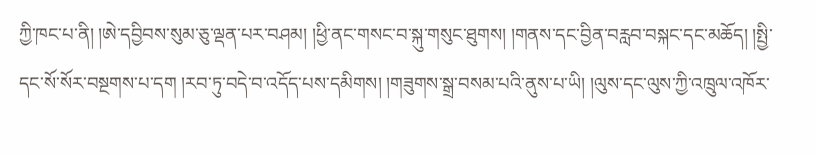ཀྱི་ཁང་པ་ནི། །ཨེ་དབྱིབས་སུམ་ཅུ་ལྡན་པར་བཤམ། །ཕྱི་ནང་གསང་བ་སྐུ་གསུང་ཐུགས། །གནས་དང་བྱིན་བརླབ་བསྐང་དང་མཆོད། །སྤྱི་དང་སོ་སོར་བསྔགས་པ་དག །རབ་ཏུ་བདེ་བ་འདོད་པས་དམིགས། །གཟུགས་སྒྲ་བསམ་པའི་ནུས་པ་ཡི། །ལུས་དང་ལུས་ཀྱི་འཁྲུལ་འཁོར་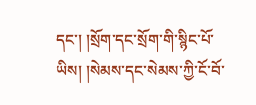དང་། །སྲོག་དང་སྲོག་གི་སྙིང་པོ་ཡིས། །སེམས་དང་སེམས་ཀྱི་ངོ་བོ་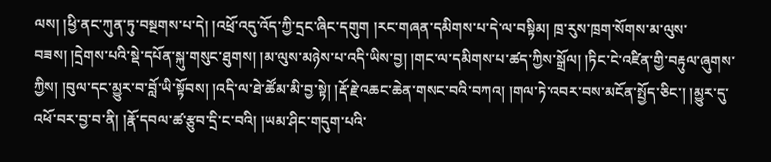ལས། །ཕྱི་ནང་ཀུན་ཏུ་བསྔགས་པ་དེ། །འཕྲོ་འདུ་འོད་ཀྱི་དྲང་ཞིང་དགུག །རང་གཞན་དམིགས་པ་དེ་ལ་བསྟིམ། ཁྲ་རུས་ཁྲག་སོགས་མ་ལུས་བཟས། །དྲེགས་པའི་སྡེ་དཔོན་སྐུ་གསུང་ཐུགས། །མ་ལུས་མཉེས་པ་འདི་ཡིས་བྱ། །གང་ལ་དམིགས་པ་ཚད་ཀྱིས་སྒྲོལ། །ཏིང་ངེ་འཛིན་གྱི་བརྟུལ་ཞུགས་ཀྱིས། །བུལ་དང་མྱུར་བ་བློ་ཡི་སྟོབས། །འདི་ལ་ཐེ་ཚོམ་མི་བྱ་སྟེ། །རྡོ་རྗེ་འཆང་ཆེན་གསང་བའི་བཀའ། །གལ་ཏེ་འབར་བས་མངོན་སྤྱོད་ཅིང་། །མྱུར་དུ་འཕོ་བར་བྱ་བ་ནི། །རྣོ་དབལ་ཚ་རྩུབ་དྲི་ང་བའི། །ཡམ་ཤིང་གདུག་པའི་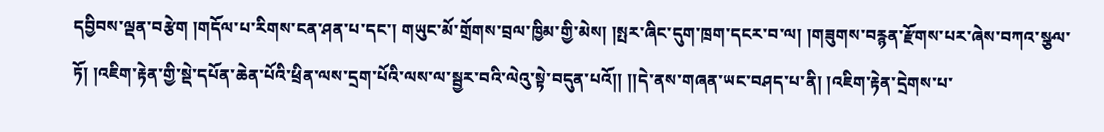དབྱིབས་ལྡན་བརྩེག །གདོལ་པ་རིགས་ངན་ཤན་པ་དང་། གཡུང་མོ་གྲོགས་བྲལ་ཁྱིམ་གྱི་མེས། །སྤར་ཞིང་དུག་ཁྲག་དངར་བ་ལ། །གཟུགས་བརྙན་རྫོགས་པར་ཞེས་བཀའ་སྩལ་ཏོ། །འཇིག་རྟེན་གྱི་སྡེ་དཔོན་ཆེན་པོའི་ཕྲིན་ལས་དྲག་པོའི་ལས་ལ་སྦྱར་བའི་ལེའུ་སྟེ་བདུན་པའོ།། །།དེ་ནས་གཞན་ཡང་བཤད་པ་ནི། །འཇིག་རྟེན་དྲེགས་པ་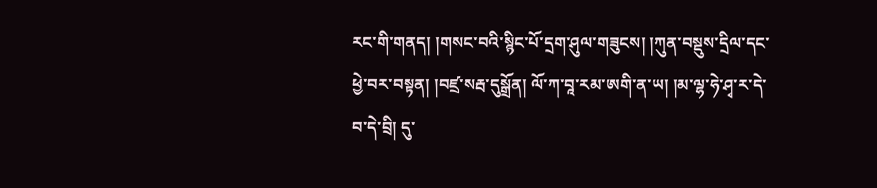རང་གི་གནད། །གསང་བའི་སྙིང་པོ་དྲག་ཤུལ་གཟུངས། །ཀུན་བསྡུས་དྲིལ་དང་ཕྱེ་བར་བསྟན། །བཛྲ་སརྦ་དུསྒྲོན། ལོ་ཀ་བཱ་རམ་ཨགི་ན་ཡ། །མ་ལྷ་ཧེ་ཤྭ་ར་དེ་བ་དེ་བྲི། དུ་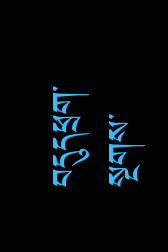བདུདཕྲག་སྔགས་